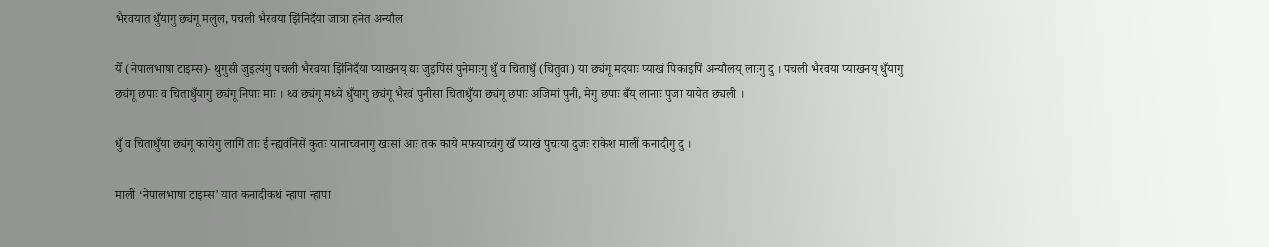भैरवयात धुँयागु छ्यंगू मलुल, पचली भैरवया झिंनिदँया जात्रा हनेत अन्यौल

येँ (नेपालभाषा टाइम्स)- थुगुसी जुइत्यंगु पचली भैरवया झिंनिदँया प्याखनय् द्यः जुइपिंसं पुनेमाःगु धुँ व चिताधुँ (चितुवा) या छ्यंगू मदयाः प्याखं पिकाइपिं अन्यौलय् लाःगु दु । पचली भैरवया प्याखनय् धुँयागु छ्यंगू छपाः व चिताधुँयागु छ्यंगू निपाः माः । थ्व छ्यंगू मध्ये धुँयागु छ्यंगू भैरवं पुनीसा चिताधुँया छ्यंगू छपाः अजिमां पुनी, मेगु छपाः बँय् लानाः पुजा यायेत छ्यली ।

धुँ व चिताधुँया छ्यंगू कायेगु लागिं ताः ई न्ह्यवंनिसें कुतः यानाच्वनागु खःसां आः तक काये मफयाच्वंगु खँ प्याखं पुचःया दुजः राकेश मालीं कनादीगु दु ।

मालीं ‘नेपालभाषा टाइम्स’ यात कनादीकथं न्हापा न्हापा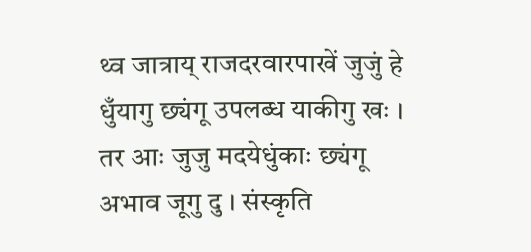थ्व जात्राय् राजदरवारपाखें जुजुं हे धुँयागु छ्यंगू उपलब्ध याकीगु खः । तर आः जुजु मदयेधुंकाः छ्यंगू अभाव जूगु दु । संस्कृति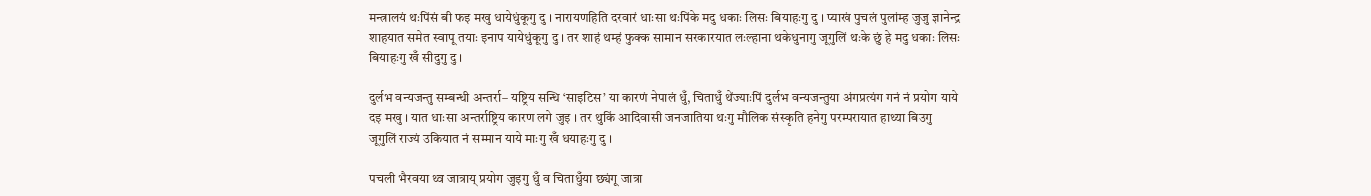मन्त्रालयं थःपिंसं बी फइ मखु धायेधुंकूगु दु । नारायणहिति दरवारं धाःसा थःपिंके मदु धकाः लिसः बियाहःगु दु । प्याखं पुचलं पुलांम्ह जुजु ज्ञानेन्द्र शाहयात समेत स्वापू तयाः इनाप यायेधुंकूगु दु । तर शाहं थम्हं फुक्क सामान सरकारयात लःल्हाना थकेधुनागु जूगुलिं थःके छुं हे मदु धकाः लिसः बियाहःगु खँ सीदुगु दु ।

दुर्लभ वन्यजन्तु सम्बन्धी अन्तर्रा– यष्ट्रिय सन्धि ‘साइटिस’ या कारणं नेपालं धुँ, चिताधुँ थेंज्याःपिं दुर्लभ वन्यजन्तुया अंगप्रत्यंग गनं नं प्रयोग याये दइ मखु । यात धाःसा अन्तर्राष्ट्रिय कारण लगे जुइ । तर थुकिं आदिवासी जनजातिया थःगु मौलिक संस्कृति हनेगु परम्परायात हाथ्या बिउगु जूगुलिं राज्यं उकियात नं सम्मान याये माःगु खँ धयाहःगु दु ।

पचली भैरवया थ्व जात्राय् प्रयोग जुइगु धुँ व चिताधुँया छ्यंगू जात्रा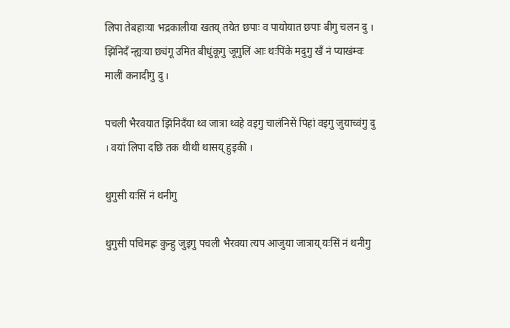लिपा तेबहाःया भद्रकालीया खतय् तयेत छपाः व पायोयात छपाः बीगु चलन दु । झिंनिदँ न्ह्यःया छ्यंगू उमित बीधुंकूगु जूगुलिं आः थःपिंके मदुगु खँ नं प्याखंम्वः मालीं कनादीगु दु ।

पचली भैरवयात झिंनिदँया थ्व जात्रा थ्वहे वइगु चालंनिसें पिहां वइगु जुयाच्वंगु दु । वयां लिपा दछि तक थीथी थासय् हुइकी ।

थुगुसी यःसिं नं थनीगु

थुगुसी पचिमह्रः कुन्हु जुइगु पचली भैरवया त्यप आजुया जात्राय् यःसिं नं थनीगु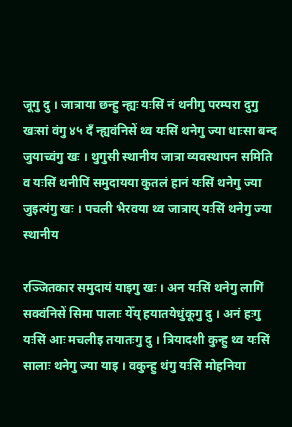जूगु दु । जात्राया छन्हु न्ह्यः यःसिं नं थनीगु परम्परा दुगु खःसां वंगु ४५ दँ न्ह्यवंनिसें थ्व यःसिं थनेगु ज्या धाःसा बन्द जुयाच्वंगु खः । थुगुसी स्थानीय जात्रा व्यवस्थापन समिति व यःसिं थनीपिं समुदायया कुतलं हानं यःसिं थनेगु ज्या जुइत्यंगु खः । पचली भैरवया थ्व जात्राय् यःसिं थनेगु ज्या स्थानीय

रञ्जितकार समुदायं याइगु खः । अन यःसिं थनेगु लागिं सक्वंनिसें सिमा पालाः येँय् हयातयेधुंकूगु दु । अनं हःगु यःसिं आः मचलीइ तयातःगु दु । त्रियादशी कुन्हु थ्व यःसिं सालाः थनेगु ज्या याइ । वकुन्हु थंगु यःसिं मोहनिया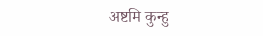अष्टमि कुन्हु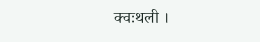क्वःथली ।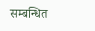सम्बन्धित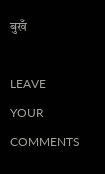बुखँ

LEAVE YOUR COMMENTS